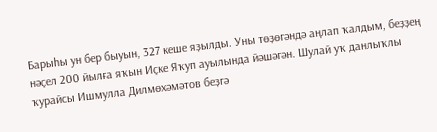Барыһы ун бер быуын, 327 кеше яҙылды. Уны төҙөгәндә аңлап ҡалдым, беҙҙең нәҫел 200 йылға яҡын Иҫке Яҡуп ауылында йәшәгән. Шулай уҡ данлыҡлы ҡурайсы Ишмулла Дилмөхәмәтов беҙгә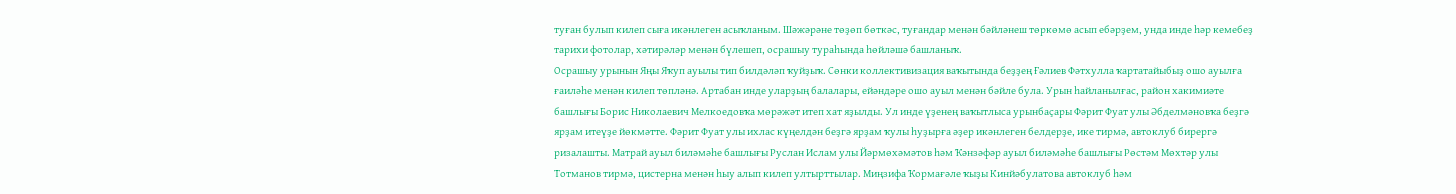туған булып килеп сыға икәнлеген асыҡланым. Шәжәрәне төҙөп бөткәс, туғандар менән бәйләнеш төркөмө асып ебәрҙем, унда инде һәр кемебеҙ тарихи фотолар, хәтирәләр менән бүлешеп, осрашыу тураһында һөйләшә башланыҡ.
Осрашыу урынын Яңы Яҡуп ауылы тип билдәләп ҡуйҙыҡ. Сөнки коллективизация ваҡытында беҙҙең Ғәлиев Фәтхулла ҡартатайыбыҙ ошо ауылға ғаиләһе менән килеп төпләнә. Артабан инде уларҙың балалары, ейәндәре ошо ауыл менән бәйле була. Урын һайланылғас, район хакимиәте башлығы Борис Николаевич Мелкоедовҡа мөрәжәт итеп хат яҙылды. Ул инде үҙенең ваҡытлыса урынбаҫары Фәрит Фуат улы Әбделмәновҡа беҙгә ярҙам итеүҙе йөкмәтте. Фәрит Фуат улы ихлас күңелдән беҙгә ярҙам ҡулы һуҙырға әҙер икәнлеген белдерҙе, ике тирмә, автоклуб бирергә ризалашты. Матрай ауыл биләмәһе башлығы Руслан Ислам улы Йәрмөхәмәтов һәм Ҡәнзәфәр ауыл биләмәһе башлығы Рөстәм Мөхтәр улы Тотманов тирмә, цистерна менән һыу алып килеп ултырттылар. Миңзифа Ҡормағәле ҡыҙы Кинйәбулатова автоклуб һәм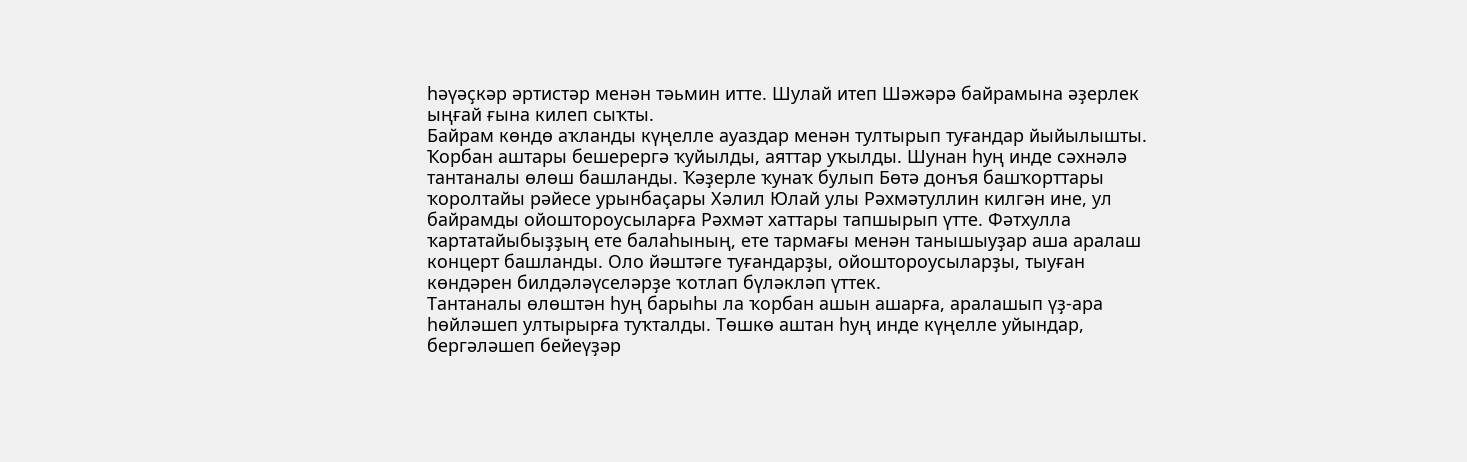һәүәҫкәр әртистәр менән тәьмин итте. Шулай итеп Шәжәрә байрамына әҙерлек ыңғай ғына килеп сыҡты.
Байрам көндө аҡланды күңелле ауаздар менән тултырып туғандар йыйылышты. Ҡорбан аштары бешерергә ҡуйылды, аяттар уҡылды. Шунан һуң инде сәхнәлә тантаналы өлөш башланды. Ҡәҙерле ҡунаҡ булып Бөтә донъя башҡорттары ҡоролтайы рәйесе урынбаҫары Хәлил Юлай улы Рәхмәтуллин килгән ине, ул байрамды ойоштороусыларға Рәхмәт хаттары тапшырып үтте. Фәтхулла ҡартатайыбыҙҙың ете балаһының, ете тармағы менән танышыуҙар аша аралаш концерт башланды. Оло йәштәге туғандарҙы, ойоштороусыларҙы, тыуған көндәрен билдәләүселәрҙе ҡотлап бүләкләп үттек.
Тантаналы өлөштән һуң барыһы ла ҡорбан ашын ашарға, аралашып үҙ-ара һөйләшеп ултырырға туҡталды. Төшкө аштан һуң инде күңелле уйындар, бергәләшеп бейеүҙәр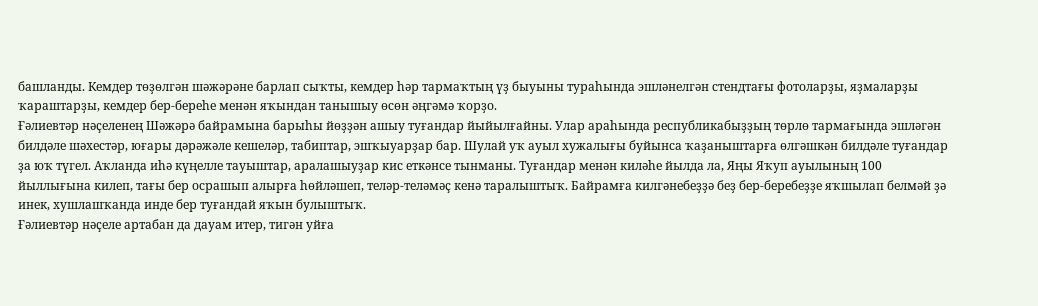башланды. Кемдер төҙөлгән шәжәрәне барлап сыҡты, кемдер һәр тармаҡтың үҙ быуыны тураһында эшләнелгән стендтағы фотоларҙы, яҙмаларҙы ҡараштарҙы, кемдер бер-береһе менән яҡындан танышыу өсөн әңгәмә ҡорҙо.
Ғәлиевтәр нәҫеленең Шәжәрә байрамына барыһы йөҙҙән ашыу туғандар йыйылғайны. Улар араһында республикабыҙҙың төрлө тармағында эшләгән билдәле шәхестәр, юғары дәрәжәле кешеләр, табиптар, эшҡыуарҙар бар. Шулай уҡ ауыл хужалығы буйынса ҡаҙаныштарға өлгәшкән билдәле туғандар ҙа юҡ түгел. Аҡланда иһә күңелле тауыштар, аралашыуҙар кис еткәнсе тынманы. Туғандар менән киләһе йылда ла, Яңы Яҡуп ауылының 100 йыллығына килеп, тағы бер осрашып алырға һөйләшеп, теләр-теләмәҫ кенә таралыштыҡ. Байрамға килгәнебеҙҙә беҙ бер-беребеҙҙе яҡшылап белмәй ҙә инек, хушлашҡанда инде бер туғандай яҡын булыштыҡ.
Ғәлиевтәр нәҫеле артабан да дауам итер, тигән уйға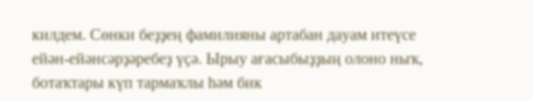килдем. Сөнки беҙҙең фамилияны артабан дауам итеүсе ейән-ейәнсәрҙәребеҙ үҫә. Ырыу ағасыбыҙҙың олоно ныҡ, ботаҡтары күп тармаҡлы һәм бик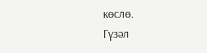көслө.
Гүзәл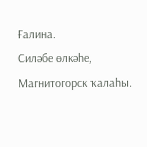Ғалина.
Силәбе өлкәһе, Магнитогорск ҡалаһы.